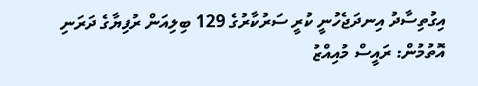އިގުތިސާދު އިނދަޖެހުނީ ކުރީ ސަރުކާރުގެ 129 ބިލިއަން ރުފިޔާގެ ދަރަނި އޮތުމުން: ރައީސް މުއިއްޒު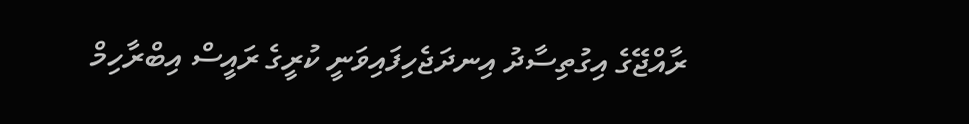ރާއްޖޭގެ އިގުތިސާދު އިނދަޖެހިފައިވަނީ ކުރީގެ ރައީސް އިބްރާހިމް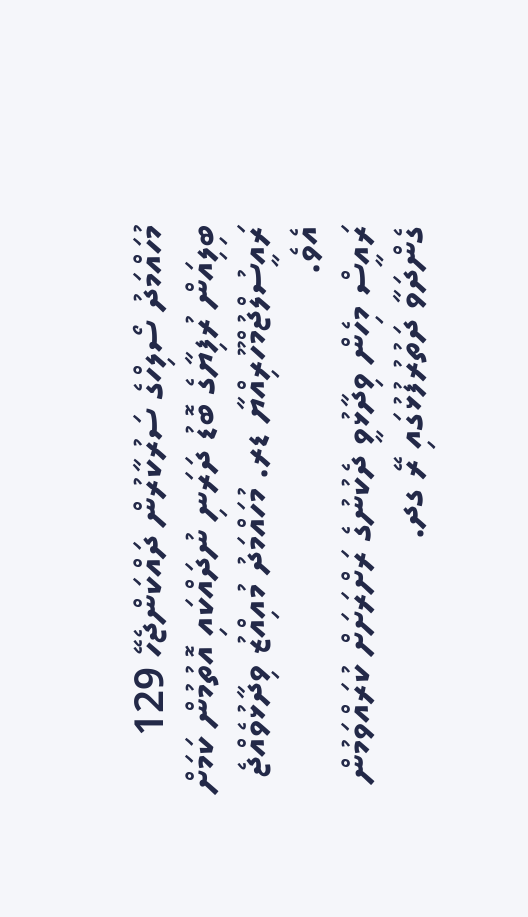މުހައްމަދު ސޯލިހްގެ ސަރުކާރުން ދައްކަންޖެހޭ 129 ބިލިއަން ރުފިޔާގެ ބޮޑު ދަރަނި ނުދައްކައި އޮތުމުން ކަމަށް ރައީސުލްޖުމްހޫރިއްޔާ ޑރ. މުހައްމަދު މުއިއްޒު ވިދާޅުވެއްޖެ އެވެ.
ރައީސް މިހެން ވިދާޅުވީ ދެކުނުގެ ރަށްރަށަށް ކުރައްވަމުން ގެންދަވާ ދަތުރުފުޅުގައި ރޭ ގދ.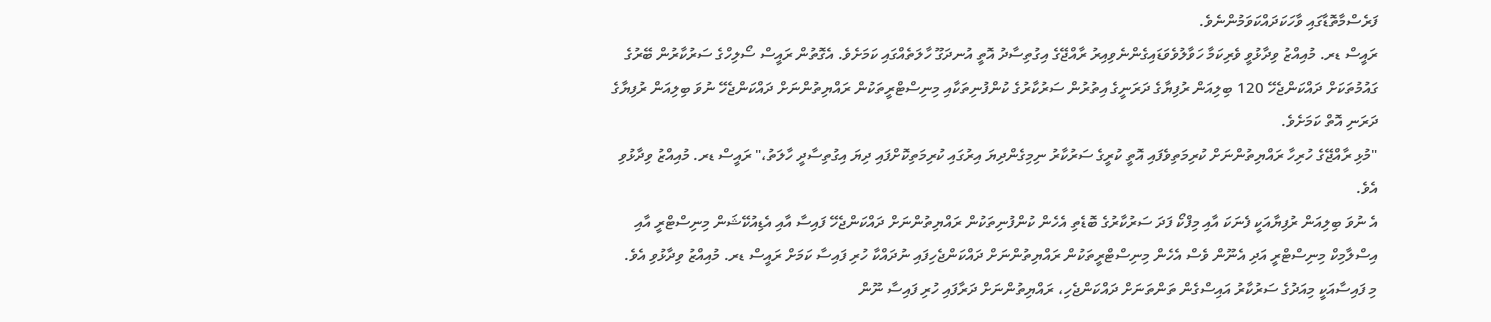ފަރެސްމާތޮޑާގައި ވާހަކަދައްކަވަމުންނެވެ.
ރައީސް ޑރ. މުއިއްޒު ވިދާޅުވީ ވެރިކަމާ ހަވާލުވެވަޑައިގެންނެވިއިރު ރާއްޖޭގެ އިގުތިސާދު އޮތީ އުނދަގޫ ހާލަތެއްގައި ކަމަށެވެ. އެގޮތުން ރައީސް ސޯލިހްގެ ސަރުކާރުން ބޭރުގެ ގައުމުތަކަށް ދައްކަންޖެހޭ 120 ބިލިއަން ރުފިޔާގެ ދަރަނީގެ އިތުރުން ސަރުކާރުގެ ކުންފުނިތަކާއި މިނިސްޓްރީތަކުން ރައްޔިތުންނަށް ދައްކަންޖެހޭ ނުވަ ބިލިއަން ރުފިޔާގެ ދަރަނި އޮތް ކަމަށެވެ.
"މުޅި ރާއްޖޭގެ ހުރިހާ ރައްޔިތުންނަށް ކުރިމަތިވެފައި އޮތީ ކުރީގެ ސަރުކާރު ނިމިގެންދިޔަ އިރުގައި ކުރިމަތިކޮށްފައި ދިޔަ އިގުތިސާދީ ހާލަތު،" ރައީސް ޑރ. މުއިއްޒު ވިދާޅުވި އެވެ.
އެ ނުވަ ބިލިއަން ރުފިޔާއަކީ ފެނަކަ އާއި މިފްކޯ ފަދަ ސަރުކާރުގެ ބޮޑެތި އެހެން ކުންފުނިތަކުން ރައްޔިތުންނަށް ދައްކަންޖެހޭ ފައިސާ އާއި އެޑިއުކޭޝަން މިނިސްޓްރީ އާއި އިސްލާމިކް މިނިސްޓްރީ އަދި އެނޫން ވެސް އެހެން މިނިސްޓްރީތަކުން ރައްޔިތުންނަށް ދައްކަންޖެހިފައި ނުދައްކާ ހުރި ފައިސާ ކަމަށް ރައީސް ޑރ. މުއިއްޒު ވިދާޅުވި އެވެ.
މި ފައިސާއަކީ މިއަދުގެ ސަރުކާރު އައިސްގެން ތަންތަނަށް ދައްކަންޖެހި، ރައްޔިތުންނަށް ދަރާފައި ހުރި ފައިސާ ނޫން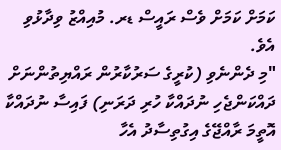ކަމަށް ކަމަށް ވެސް ރައީސް ޑރ. މުއިއްޒު ވިދާޅުވި އެވެ.
"މި ދެންނެވި (ކުރީގެ ސަރުކާރުން ރައްޔިތުންނަށް ދައްކަންޖެހި ނުދައްކާ ހުރި ދަރަނި) ފައިސާ ނުދައްކާ އޮތީމަ ރާއްޖޭގެ އިގުތިސާދު އެހާ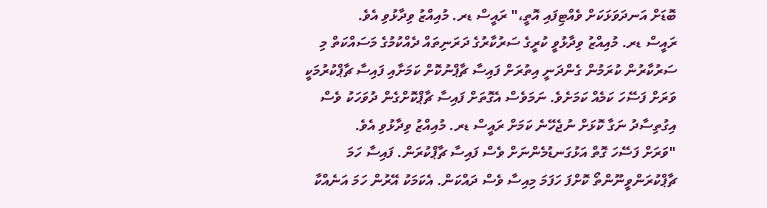ބޮޑަށް އަނދަވަޅަކަށް ވެއްޓިފައި އޮތީ،" ރައީސް ޑރ. މުއިއްޒު ވިދާޅުވި އެވެ.
ރައީސް ޑރ. މުއިއްޒު ވިދާޅުވީ ކުރީގެ ސަރުކާރުގެ ދަރަނިތައް ދެއްކުމުގެ މަސައްކަތް މި ސަރުކާރުން ކުރަމުން ގެންދަނީ އިތުރަށް ފައިސާ ޗާޕްނުކޮށް ކަމަށާއި ފައިސާ ޗާޕްކުރުމަކީ ވަރަށް ފަސޭހަ ކަމެއް ކަމަށެވެ. ނަމަވެސް އެގޮތަށް ފައިސާ ޗާޕްކޮށްގެން ދުވަހަކު ވެސް އިގުތިސާދު ނަގާ ކޮޅަށް ނުޖެހޭނެ ކަމަށް ރައީސް ޑރ. މުއިއްޒު ވިދާޅުވި އެވެ.
"ވަރަށް ފަސޭހަ ގޮތް އަޅުގަނޑުމެންނަށް ވެސް ފައިސާ ޗާޕްކުރަން. ފައިސާ ހަމަ ޗާޕްކުރަންވީނޫންތޯ ކޮށްފަ ހަފަމަ މިއިސާ ވެސް ދައްކަން. އެކަމަކު އޭރުން ހަމަ އަނެއްކާ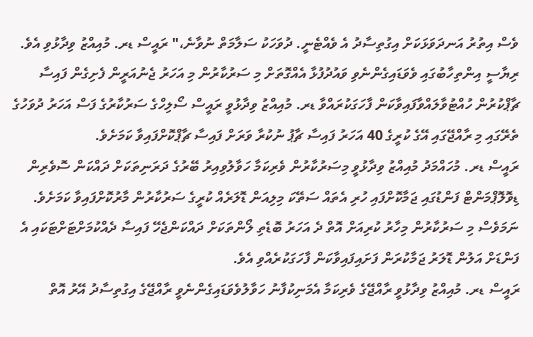ވެސް އިތުރު އަނދަވަޅަކަށް އިގުތިސާދު އެ ވެއްޓެނީ. ދުވަހަކު ސަލާމަތް ނުވާނެ،" ރައީސް ޑރ. މުއިއްޒު ވިދާޅުވި އެވެ.
ރިޔާސީ އިންތިހާބުގައި ވެވަޑައިގެންނެވި ވައުދުފުޅާ އެއްގޮތަށް މި ސަރުކާރުން މި އަހަރު ޖެނުއަރީން ފެށިގެން ފައިސާ ޗާޕްކުރުން ހުއްޓުވާލައްވާފައިވާކަން ފާހަގަކުރައްވާ ޑރ. މުއިއްޒު ވިދާޅުވީ ރައީސް ސޯލިހްގެ ސަރުކާރުގެ ފަސް އަހަރު ދުވަހުގެ ތެރޭގައި މި ރާއްޖޭގައި އޭގެ ކުރީގެ 40 އަހަރު ފައިސާ ޗާޕު ނުކުރާ ވަރަށް ފައިސާ ޗާޕްކޮށްފައިވާ ކަމަށެވެ.
ރައީސް ޑރ. މުހައްމަދު މުއިއްޒު ވިދާޅުވީ މިސަރުކާރުން ވެރިކަމާ ހަވާލުވިއިރު ބޭރުގެ ދަރަނިތަކަށް ދައްކަން ސޮވެރިން ޑިވޮލޮޕްމަންޓް ފަންޑުގައި ޖަމާކޮށްފައި ހުރި އެތައް ސަތޭކަ މިލިއަން ޑޮލަރެއް ކުރީގެ ސަރުކާރުން މާރުކޮށްފައިވާ ކަމަށެވެ. ނަމަވެސް މި ސަރުކާރުން މިހާރު ކުރިއަށް އޮތް ދެ އަހަރު ބޮޑެތި ލޯންތަކަށް ދައްކަންޖެހޭ ފައިސާ ދެއްކުމަށްޓަށްޓަކައި އެ ފަންޑަށް އަލުން ޑޮލަރު ޖަމާކުރަން ފަށައިފައިވާކަން ފާހަގަކުރެއްވި އެވެ.
ރައީސް ޑރ. މުއިއްޒު ވިދާޅުވީ ރާއްޖޭގެ ވެރިކަމާ އެމަނިކުފާނު ހަވާލުވެވަޑައިގެންނެވީ ރާއްޖޭގެ އިގުތިސާދު އޭރު އޮތް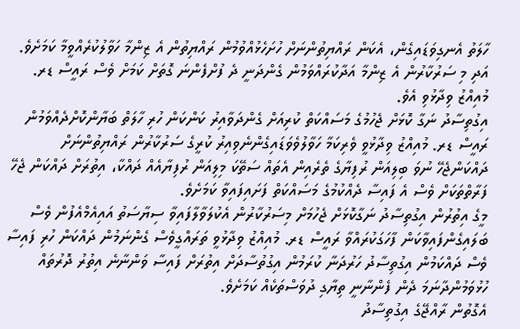ހާލަތު އެނގިވަޑައިގެން، އެކަން ރައްޔިތުންނަށް ހުށަހެޅުއްވުމުން ރައްޔިތުން އެ ޒިންމާ ހަވާލުކުރެއްވީމާ ކަމަށެވެ. އަދި މި ސަރުކާރުން އެ ޒިންމާ އަދާކުރައްވަމުން ގެންދަނީ ދެ ފުށްފެންނަ ގޮތަށް ކަމަށް ވެސް ރައީސް ޑރ. މުއިއްޒު ވިދާޅުވި އެވެ.
އިގުތިސާދު ނަގާ ކޮޅަށް ޖެހުމުގެ މަސައްކަތް ކުރިއަށް ގެންދަވާއިރު ކަންކަން ހުރި ހާލަތް ބަޔާންކޮށްދެއްވަމުން ރައީސް ޑރ. މުއިއްޒު ވިދާޅުވީ ވެރިކަމާ ހަވާލުވެވަޑައިގެންނެވިއިރު ކުރީގެ ސަރުކާރުން ރައްޔިތުންނަށް ދައްކަންޖެހޭ ނުވަ ބިލިއަން ރުފިޔާގެ ތެރެއިން އެތައް ސަތޭކަ މިލިއަން ރުފިޔާއެއް ދައްކާ، އިތުރަށް ދައްކަން ޖެހޭ ފަރާތްތަކަށް ވެސް އެ ފައިސާ ދެއްކުމުގެ މަސައްކަތް ފަށައިފައިވާ ކަމަށެވެ.
މީގެ އިތުރުން އިގުތިސާދު ނަގާކޮޅަށް ޖެހުމަށް މިސަރުކާރުން އެކުލަވާލާފައިވާ ސިޔާސަތު އައިއެމްއެފުން ވެސް ބަލައިގެންފައިވާކަން ފާހަގަކުރައްވާ ރައީސް ޑރ. މުއިއްޒު ވިދާޅުވީ ތަރައްގީވެސް ގެންނަމުން ދައްކަން ހުރި ފައިސާ ވެސް ދައްކަމުން އިގުތިސާދު ހަރުދަނާ ކުރަމުން އިގުތުސާދަށް އިތުރަށް ފައިސާ ވަންނާނެ އިތުރު ދޮރުތައް ހުޅުވަމުންދާނަމަ ދެން ފެންނާނީ ތިޔާގި ދުވަސްތަކެއް ކަމަށެވެ.
އެގޮތުން ރާއްޖޭގެ އިގުތިސާދު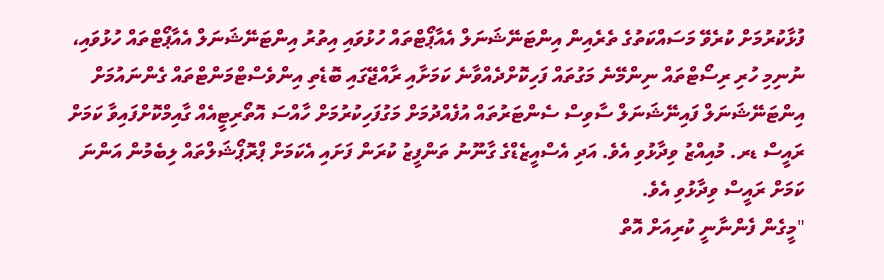ފުޅާކުރުމަށް ކުރެވޭ މަސައްކަތުގެ ތެރެއިން އިންޓަނޭޝަނަލް އެއާޕޯޓްތައް ހުޅުވައި އިތުރު އިންޓަނޭޝަނަލް އެއާޕޯޓްތައް ހުޅުވައި، ނުނިމި ހުރި ރިސޯޓްތައް ނިންމޭނެ މަގުތައް ފަހިކޮށްދެއްވާނެ ކަމަށާއި ރާއްޖޭގައި ބޮޑެތި އިންވެސްޓްމަންޓްތައް ގެންނައުމަށް އިންޓަނޭޝަނަލް ފައިނޭޝަނަލް ސާވިސް ސެންޓަރުތައް އުފެއްދުމަށް މަގުފަހިކުރުމަށް ހާއްސަ އޮތޯރިޓީއެއް ގާއިމްކޮށްފައިވާ ކަމަށް ރައީސް ޑރ. މުއިއްޒު ވިދާޅުވި އެވެ. އަދި އެސްއީޒެޑްގެ ގާނޫނު ތަންފީޒު ކުރަން ފަށައި އެކަމަށް ޕްރޮޕޯޝަލްތައް ލިބެމުން އަންނަ ކަމަށް ރައީސް ވިދާޅުވި އެވެ.
"މީގެން ފެންނާނީ ކުރިއަށް އޮތް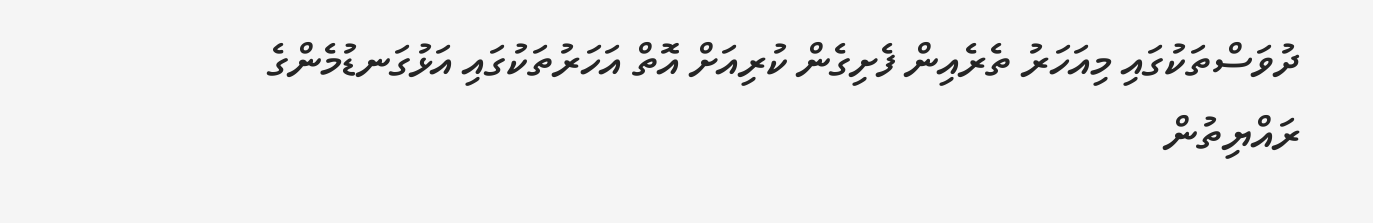ދުވަސްތަކުގައި މިއަހަރު ތެރެއިން ފެށިގެން ކުރިއަށް އޮތް އަހަރުތަކުގައި އަޅުގަނޑުމެންގެ ރައްޔިތުން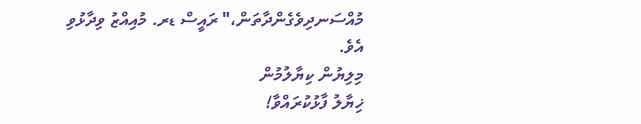މުއްސަނދިވެގެންދާތަން،" ރައީސް ޑރ. މުއިއްޒު ވިދާޅުވި އެވެ.
މިލިޔުން ކިޔާލުމުން
ޚިޔާލު ފާޅުކުރައްވާ!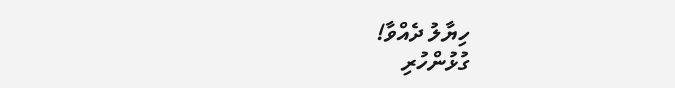ހިޔާލު ދެއްވާ!
ގުޅުންހުރި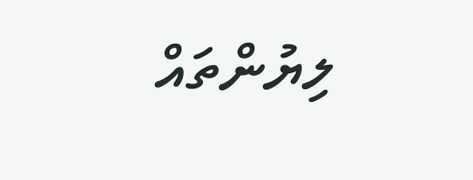ލިޔުންތައް